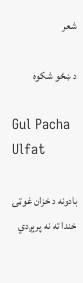شعر

د ښځو شکوه

Gul Pacha Ulfat

بادونه د خزان غوټۍ خندا ته نه پرېږدي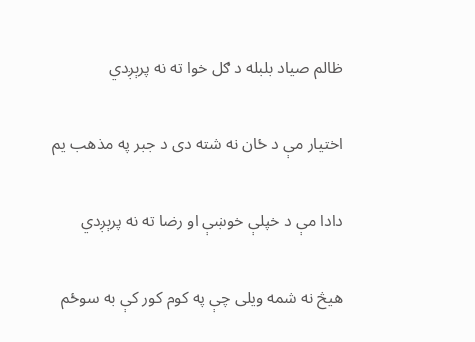ظالم صیاد بلبله د ګل خوا ته نه پرېږدي

اختیار مې د ځان نه شته دی د جبر په مذهب یم

دادا مې د خپلې خوښې او رضا ته نه پرېږدي

هیڅ نه شمه ویلی چې په کوم کور کې به سوځم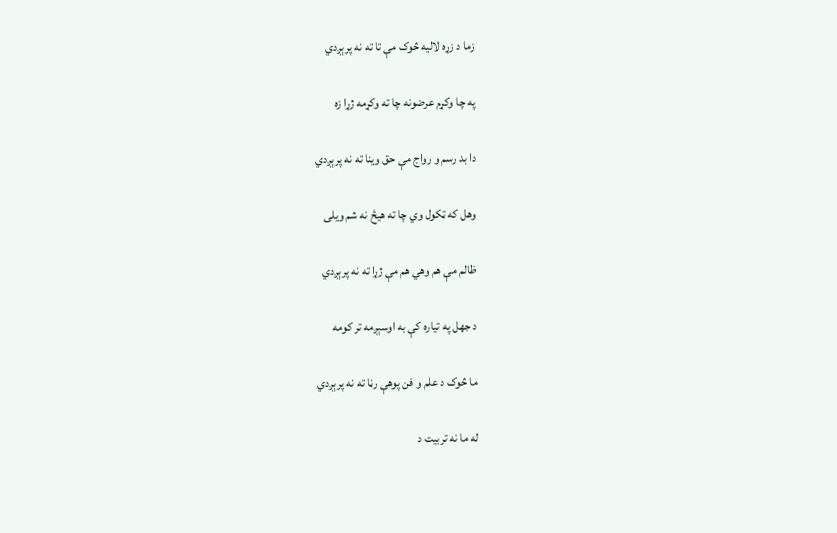زما د زړه لالیه څوک مې تا ته نه پرېږدي

په چا وکړم عرضونه چا ته وکړمه ژړا زه

دا بد رسم و رواج مې حق وینا ته نه پرېږدي

وهل که ټکول وي چا ته هیڅ نه شم ویلی

ظالم مې هم وهي هم مې ژړا ته نه پرېږدي

د جهل په تیاره کې به اوسېږمه تر کومه

ما څوک د علم و فن پوهې رڼا ته نه پرېږدي

له ما نه تربیت د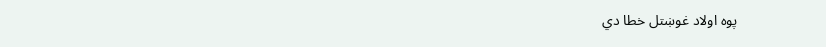پوه اولاد غوښتل خطا دي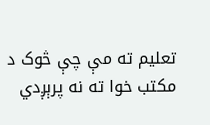تعلیم ته مې چې څوک د مکتب خوا ته نه پرېږدي